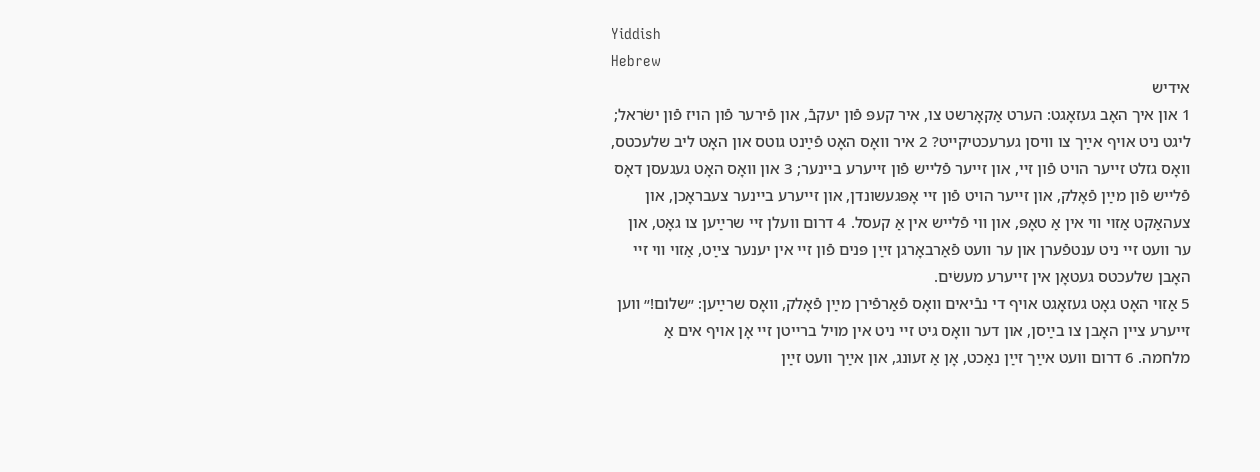Yiddish
Hebrew
אידיש
1 און איך האָב געזאָגט: הערט אַקאָרשט צו, איר קעפּ פֿון יעקבֿ, און פֿירער פֿון הױז פֿון ישׂראל; ליגט ניט אױף אײַך צו װיסן גערעכטיקײט? 2 איר װאָס האָט פֿײַנט גוטס און האָט ליב שלעכטס, װאָס גזלט זײער הױט פֿון זײ, און זײער פֿלײש פֿון זײערע בײנער; 3 און װאָס האָט געגעסן דאָס פֿלײש פֿון מײַן פֿאָלק, און זײער הױט פֿון זײ אָפּגעשונדן, און זײערע בײנער צעבראָכן, און צעהאַקט אַזױ װי אין אַ טאָפּ, און װי פֿלײש אין אַ קעסל. 4 דרום װעלן זײ שרײַען צו גאָט, און ער װעט זײ ניט ענטפֿערן און ער װעט פֿאַרבאָרגן זײַן פּנים פֿון זײ אין יענער צײַט, אַזױ װי זײ האָבן שלעכטס געטאָן אין זײערע מעשׂים.
5 אַזױ האָט גאָט געזאָגט אױף די נבֿיאים װאָס פֿאַרפֿירן מײַן פֿאָלק, װאָס שרײַען: ״שלום!״ װען זײערע צײן האָבן צו בײַסן, און דער װאָס גיט זײ ניט אין מױל ברײטן זײ אָן אױף אים אַ מלחמה. 6 דרום װעט אײַך זײַן נאַכט, אָן אַ זעונג, און אײַך װעט זײַן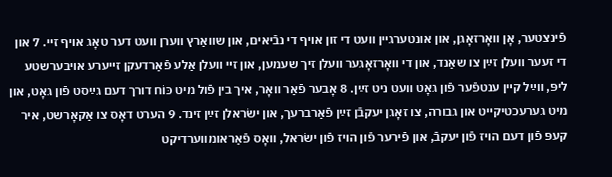פֿינצטער, אָן װאָרזאָגן, און אונטערגײן װעט די זון אױף די נבֿיאים, און שװאַרץ װערן װעט דער טאָג אױף זײ. 7 און די זעער װעלן זײַן צו שאַנד, און די װאָרזאָגער װעלן זיך שעמען, און זײ װעלן אַלע פֿאַרדעקן זײערע אױבערשטע ליפּ, װײַל קײן ענטפֿער פֿון גאָט װעט ניט זײַן. 8 אָבער פֿאַר װאָר, איך בין פֿול מיט כּוֹח דורך דעם גײַסט פֿון גאָט, און מיט גערעכטיקײט און גבורה, צו זאָגן יעקבֿן זײַן פֿאַרברעך, און ישׂראלן זײַן זינד. 9 הערט דאָס צו אַקאָרשט, איר קעפּ פֿון דעם הױז פֿון יעקבֿ, און פֿירער פֿון הױז פֿון ישׂראל, װאָס פֿאַראומװערדיקט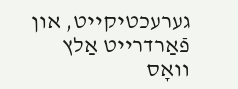גערעכטיקײט, און פֿאַרדרײט אַלץ װאָס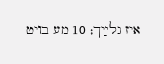איז גלײַך; 10 מע בױט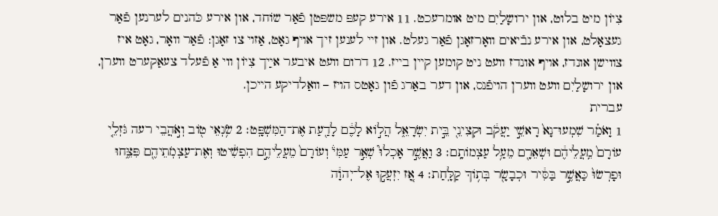צִיוֹן מיט בלוט, און ירושָלַיִם מיט אומרעכט. 11 אירע קעפּ משפּטן פֿאַר שוֹחד, און אירע כֹּהנים לערנען פֿאַר געצאָלט, און אירע נבֿיאים װאָרזאָגן פֿאַר געלט. און זײ לענען זיך אױף גאָט, אַזױ צו זאָגן: פֿאַר װאָר, גאָט איז צװישן אונדז, אױף אונדז װעט ניט קומען קײן בײז. 12 דרום װעט איבער אײַך צִיוֹן װי אַ פֿעלד צעאַקערט װערן, און ירושָלַיִם װעט װערן הױפֿנס, און דער באַרג פֿון גאָטס הױז – װאַלדיקע הײכן.
עברית
1 וָאֹמַ֗ר שִׁמְעוּ־נָא֙ רָאשֵׁ֣י יַעֲקֹ֔ב וּקְצִינֵ֖י בֵּ֣ית יִשְׂרָאֵ֑ל הֲל֣וֹא לָכֶ֔ם לָדַ֖עַת אֶת־הַמִּשְׁפָּֽט׃ 2 שֹׂ֥נְאֵי ט֖וֹב וְאֹ֣הֲבֵי רעה גֹּזְלֵ֤י עוֹרָם֙ מֵֽעֲלֵיהֶ֔ם וּשְׁאֵרָ֖ם מֵעַ֥ל עַצְמוֹתָֽם׃ 3 וַאֲשֶׁ֣ר אָכְלוּ֮ שְׁאֵ֣ר עַמִּי֒ וְעוֹרָם֙ מֵעֲלֵיהֶ֣ם הִפְשִׁ֔יטוּ וְאֶת־עַצְמֹֽתֵיהֶ֖ם פִּצֵּ֑חוּ וּפָרְשׂוּ֙ כַּאֲשֶׁ֣ר בַּסִּ֔יר וּכְבָשָׂ֖ר בְּת֥וֹךְ קַלָּֽחַת׃ 4 אָ֚ז יִזְעֲק֣וּ אֶל־יְהוָ֔ה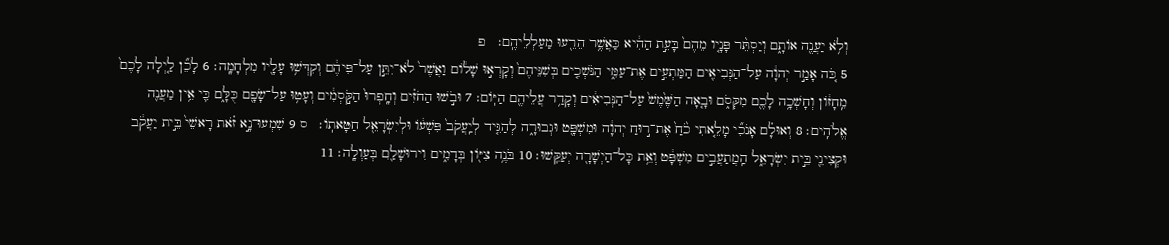וְלֹ֥א יַעֲנֶ֖ה אוֹתָ֑ם וְיַסְתֵּ֨ר פָּנָ֤יו מֵהֶם֙ בָּעֵ֣ת הַהִ֔יא כַּאֲשֶׁ֥ר הֵרֵ֖עוּ מַעַלְלֵיהֶֽם׃   פ
5 כֹּ֚ה אָמַ֣ר יְהוָ֔ה עַל־הַנְּבִיאִ֖ים הַמַּתְעִ֣ים אֶת־עַמִּ֑י הַנֹּשְׁכִ֤ים בְּשִׁנֵּיהֶם֙ וְקָרְא֣וּ שָׁל֔וֹם וַאֲשֶׁר֙ לֹא־יִתֵּ֣ן עַל־פִּיהֶ֔ם וְקִדְּשׁ֥וּ עָלָ֖יו מִלְחָמָֽה׃ 6 לָכֵ֞ן לַ֤יְלָה לָכֶם֙ מֵֽחָז֔וֹן וְחָשְׁכָ֥ה לָכֶ֖ם מִקְּסֹ֑ם וּבָ֤אָה הַשֶּׁ֙מֶשׁ֙ עַל־הַנְּבִיאִ֔ים וְקָדַ֥ר עֲלֵיהֶ֖ם הַיּֽוֹם׃ 7 וּבֹ֣שׁוּ הַחֹזִ֗ים וְחָֽפְרוּ֙ הַקֹּ֣סְמִ֔ים וְעָט֥וּ עַל־שָׂפָ֖ם כֻּלָּ֑ם כִּ֛י אֵ֥ין מַעֲנֵ֖ה אֱלֹהִֽים׃ 8 וְאוּלָ֗ם אָנֹכִ֞י מָלֵ֤אתִי כֹ֙חַ֙ אֶת־ר֣וּחַ יְהוָ֔ה וּמִשְׁפָּ֖ט וּגְבוּרָ֑ה לְהַגִּ֤יד לְיַֽעֲקֹב֙ פִּשְׁע֔וֹ וּלְיִשְׂרָאֵ֖ל חַטָּאתֽוֹ׃   ס 9 שִׁמְעוּ־נָ֣א זֹ֗את רָאשֵׁי֙ בֵּ֣ית יַעֲקֹ֔ב וּקְצִינֵ֖י בֵּ֣ית יִשְׂרָאֵ֑ל הַֽמֲתַעֲבִ֣ים מִשְׁפָּ֔ט וְאֵ֥ת כָּל־הַיְשָׁרָ֖ה יְעַקֵּֽשׁוּ׃ 10 בֹּנֶ֥ה צִיּ֖וֹן בְּדָמִ֑ים וִירוּשָׁלַ֖͏ִם בְּעַוְלָֽה׃ 11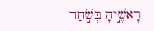רָאשֶׁ֣יהָ בְּשֹׁ֣חַד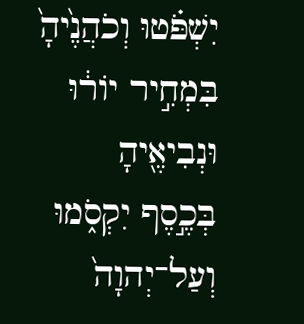יִשְׁפֹּ֗טוּ וְכֹהֲנֶ֙יהָ֙ בִּמְחִ֣יר יוֹר֔וּ וּנְבִיאֶ֖יהָ בְּכֶ֣סֶף יִקְסֹ֑מוּ וְעַל־יְהוָה֙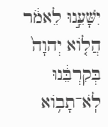יִשָּׁעֵ֣נוּ לֵאמֹ֔ר הֲל֤וֹא יְהוָה֙ בְּקִרְבֵּ֔נוּ לֹֽא־תָב֥וֹא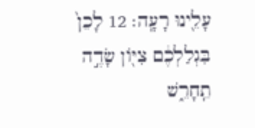עָלֵ֖ינוּ רָעָֽה׃ 12 לָכֵן֙ בִּגְלַלְכֶ֔ם צִיּ֖וֹן שָׂדֶ֣ה תֵֽחָרֵ֑שׁ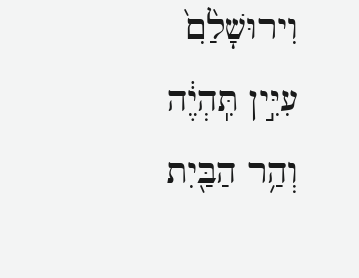וִירוּשָׁלִַ֙ם֙ עִיִּ֣ין תִּֽהְיֶ֔ה וְהַ֥ר הַבַּ֖יִת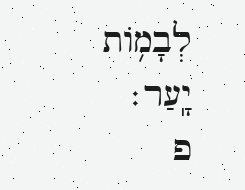לְבָמ֥וֹת יָֽעַר׃   פ